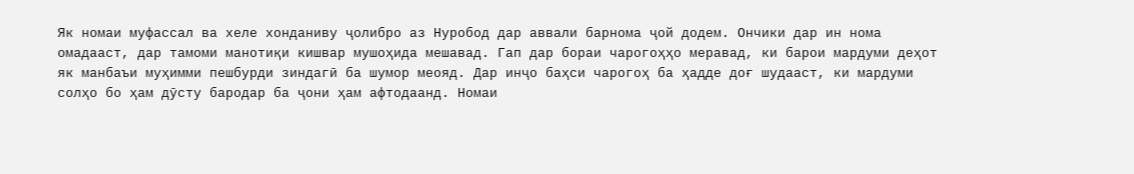Як номаи муфассал ва хеле хонданиву ҷолибро аз Нуробод дар аввали барнома ҷой додем. Ончики дар ин нома омадааст, дар тамоми манотиқи кишвар мушоҳида мешавад. Гап дар бораи чарогоҳҳо меравад, ки барои мардуми деҳот як манбаъи муҳимми пешбурди зиндагӣ ба шумор меояд. Дар инҷо баҳси чарогоҳ ба ҳадде доғ шудааст, ки мардуми солҳо бо ҳам дӯсту бародар ба ҷони ҳам афтодаанд. Номаи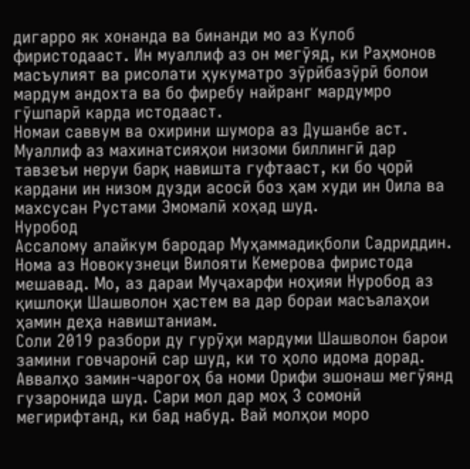дигарро як хонанда ва бинанди мо аз Кулоб фиристодааст. Ин муаллиф аз он мегӯяд, ки Раҳмонов масъулият ва рисолати ҳукуматро зӯрӣбазӯрӣ болои мардум андохта ва бо фиребу найранг мардумро гӯшпарӣ карда истодааст.
Номаи саввум ва охирини шумора аз Душанбе аст. Муаллиф аз махинатсияҳои низоми биллингӣ дар тавзеъи неруи барқ навишта гуфтааст, ки бо ҷорӣ кардани ин низом дузди асосӣ боз ҳам худи ин Оила ва махсусан Рустами Эмомалӣ хоҳад шуд.
Нуробод
Ассалому алайкум бародар Муҳаммадиқболи Садриддин. Нома аз Новокузнеци Вилояти Кемерова фиристода мешавад. Мо, аз дараи Муҷахарфи ноҳияи Нуробод аз қишлоқи Шашволон ҳастем ва дар бораи масъалаҳои ҳамин деҳа навиштаниам.
Соли 2019 разбори ду гурӯҳи мардуми Шашволон барои замини говчаронӣ сар шуд, ки то ҳоло идома дорад.
Аввалҳо замин-чарогоҳ ба номи Орифи эшонаш мегӯянд гузаронида шуд. Сари мол дар моҳ 3 сомонӣ мегирифтанд, ки бад набуд. Вай молҳои моро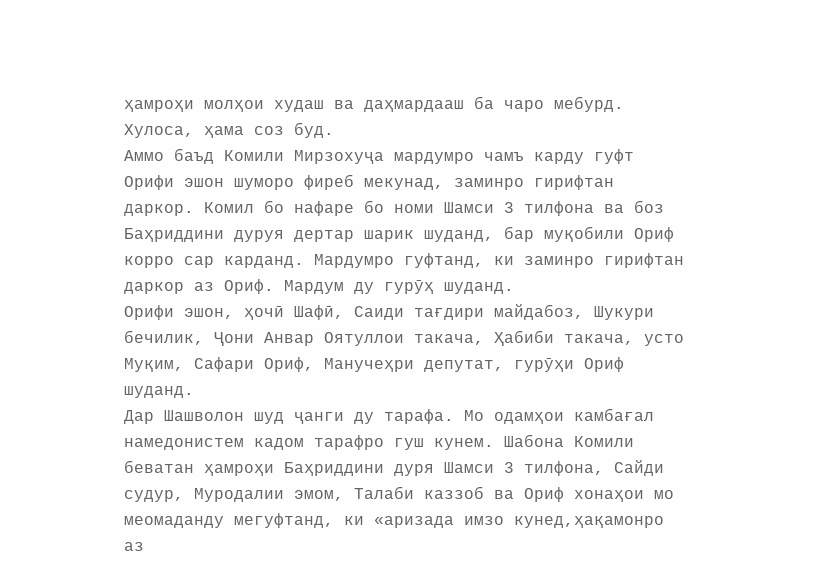ҳамроҳи молҳои худаш ва даҳмардааш ба чаро мебурд. Хулоса, ҳама соз буд.
Аммо баъд Комили Мирзохуҷа мардумро чамъ карду гуфт Орифи эшон шуморо фиреб мекунад, заминро гирифтан даркор. Комил бо нафаре бо номи Шамси 3 тилфона ва боз Баҳриддини дуруя дертар шарик шуданд, бар муқобили Ориф корро сар карданд. Мардумро гуфтанд, ки заминро гирифтан даркор аз Ориф. Мардум ду гурӯҳ шуданд.
Орифи эшон, ҳочӣ Шафӣ, Саиди тағдири майдабоз, Шукури бечилик, Ҷони Анвар Оятуллои такача, Ҳабиби такача, усто Муқим, Сафари Ориф, Манучеҳри депутат, гурӯҳи Ориф шуданд.
Дар Шашволон шуд ҷанги ду тарафа. Мо одамҳои камбағал намедонистем кадом тарафро гуш кунем. Шабона Комили беватан ҳамроҳи Баҳриддини дуря Шамси 3 тилфона, Сайди судур, Муродалии эмом, Талаби каззоб ва Ориф хонаҳои мо меомаданду мегуфтанд, ки «аризада имзо кунед,ҳақамонро аз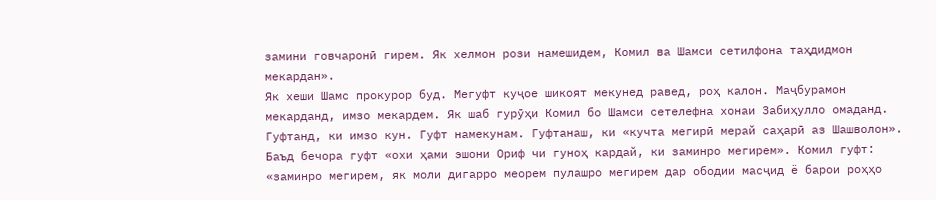замини говчаронӣ гирем. Як хелмон рози намешидем, Комил ва Шамси сетилфона таҳдидмон мекардан».
Як хеши Шамс прокурор буд. Мегуфт куҷое шикоят мекунед равед, роҳ калон. Маҷбурамон мекарданд, имзо мекардем. Як шаб гурӯҳи Комил бо Шамси сетелефна хонаи Забиҳулло омаданд. Гуфтанд, ки имзо кун. Гуфт намекунам. Гуфтанаш, ки «кучта мегирӣ мерай саҳарӣ аз Шашволон». Баъд бечора гуфт «охи ҳами эшони Ориф чи гуноҳ кардай, ки заминро мегирем». Комил гуфт: «заминро мегирем, як моли дигарро меорем пулашро мегирем дар ободии масҷид ё барои роҳҳо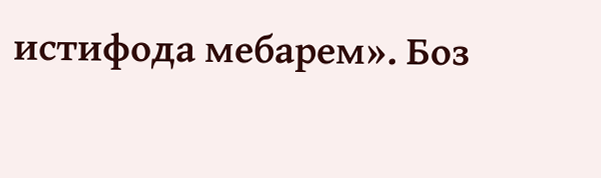истифода мебарем». Боз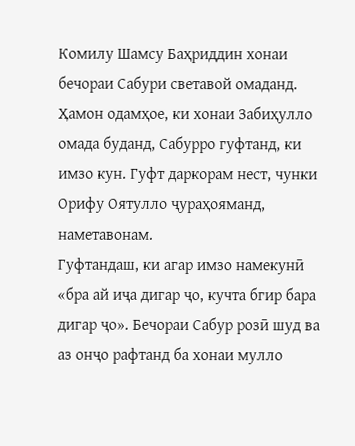Комилу Шамсу Баҳриддин хонаи бечораи Сабури светавой омаданд.
Ҳамон одамҳое, ки хонаи Забиҳулло омада буданд, Сабурро гуфтанд, ки имзо кун. Гуфт даркорам нест, чунки Орифу Оятулло ҷураҳояманд, наметавонам.
Гуфтандаш, ки агар имзо намекунӣ «бра ай иҷа дигар ҷо, кучта бгир бара дигар ҷо». Бечораи Сабур розӣ шуд ва аз онҷо рафтанд ба хонаи мулло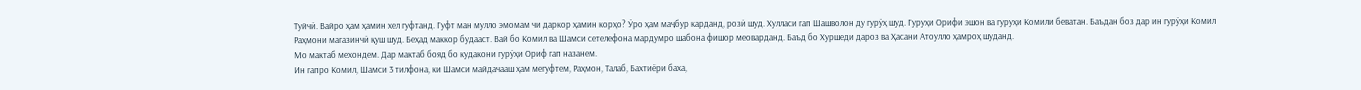Туйчӣ. Вайро ҳам ҳамин хел гуфтанд. Гуфт ман мулло эмомам чи даркор ҳамин корҳо? Ӯро ҳам маҷбур карданд, розӣ шуд. Хулласи гап Шашволон ду гурӯҳ шуд. Гуруҳи Орифи эшон ва гуруҳи Комили беватан. Баъдан боз дар ин гурӯҳи Комил Раҳмони магазинчӣ қуш шуд. Беҳад маккор будааст. Вай бо Комил ва Шамси сетелефона мардумро шабона фишор меоварданд. Баъд бо Хуршеди дароз ва Ҳасани Атоулло ҳамроҳ шуданд.
Мо мактаб мехондем. Дар мактаб бояд бо кудакони гурӯҳи Ориф гап назанем.
Ин гапро Комил, Шамси 3 тилфона, ки Шамси майдачааш ҳам мегуфтем, Раҳмон, Талаб, Бахтиёри баха,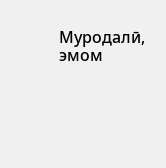Муродалӣ, эмом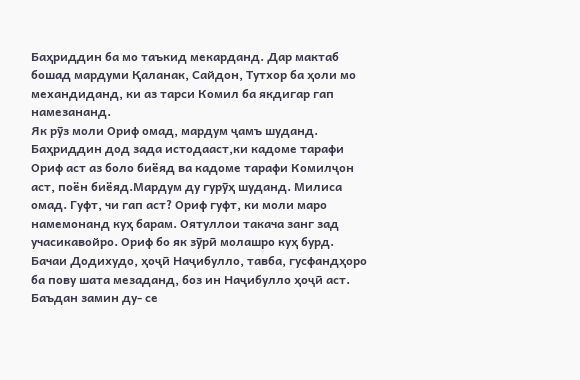Баҳриддин ба мо таъкид мекарданд. Дар мактаб бошад мардуми Қаланак, Сайдон, Тутхор ба ҳоли мо механдиданд, ки аз тарси Комил ба якдигар гап намезананд.
Як рӯз моли Ориф омад, мардум ҷамъ шуданд. Баҳриддин дод зада истодааст,ки кадоме тарафи Ориф аст аз боло биёяд ва кадоме тарафи Комилҷон аст, поён биёяд.Мардум ду гурӯҳ шуданд. Милиса омад. Гуфт, чи гап аст? Ориф гуфт, ки моли маро намемонанд куҳ барам. Оятуллои такача занг зад учасикавойро. Ориф бо як зӯрӣ молашро куҳ бурд. Бачаи Додихудо, ҳоҷӣ Наҷибулло, тавба, гусфандҳоро ба пову шата мезаданд, боз ин Наҷибулло ҳоҷӣ аст.
Баъдан замин ду- се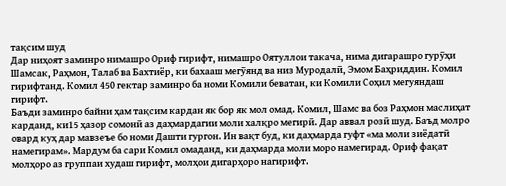тақсим шуд
Дар ниҳоят заминро нимашро Ориф гирифт, нимашро Оятуллои такача, нима дигарашро гурӯҳи Шамсак, Раҳмон, Талаб ва Бахтиёр, ки бахааш мегӯянд ва низ Муродалӣ, Эмом Баҳриддин. Комил гирифтанд. Комил 450 гектар заминро ба номи Комили беватан, ки Комили Соҳил мегуяндаш гирифт.
Баъди заминро байни ҳам тақсим кардан як бор як мол омад. Комил, Шамс ва боз Раҳмон маслиҳат карданд, ки15 ҳазор сомонӣ аз даҳмардагии моли халқро мегирӣ. Дар аввал розӣ шуд. Баъд молро овард куҳ дар мавзеъе бо номи Дашти гургон. Ин вақт буд, ки даҳмарда гуфт «ма моли зиёдатӣ намегирам». Мардум ба сари Комил омаданд, ки даҳмарда моли моро намегирад. Ориф фақат молҳоро аз группаи худаш гирифт, молҳои дигарҳоро нагирифт.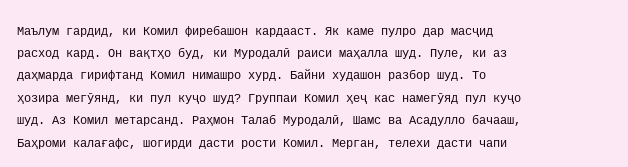Маълум гардид, ки Комил фиребашон кардааст. Як каме пулро дар масҷид расход кард. Он вақтҳо буд, ки Муродалӣ раиси маҳалла шуд. Пуле, ки аз даҳмарда гирифтанд Комил нимашро хурд. Байни худашон разбор шуд. То ҳозира мегӯянд, ки пул куҷо шуд? Группаи Комил ҳеҷ кас намегӯяд пул куҷо шуд. Аз Комил метарсанд. Раҳмон Талаб Муродалӣ, Шамс ва Асадулло бачааш, Баҳроми калағафс, шогирди дасти рости Комил. Мерган, телехи дасти чапи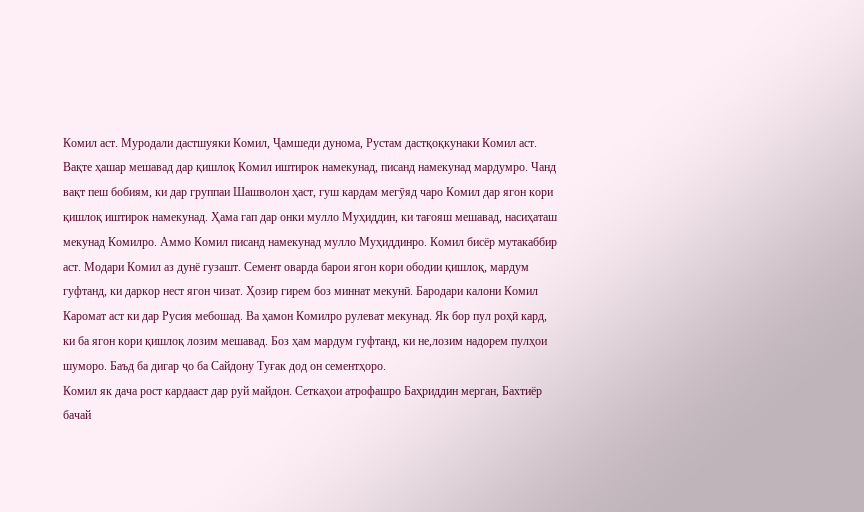Комил аст. Муродали дастшуяки Комил, Ҷамшеди дунома, Рустам дастқоқкунаки Комил аст. Вақте ҳашар мешавад дар қишлоқ Комил иштирок намекунад, писанд намекунад мардумро. Чанд вақт пеш бобиям, ки дар группаи Шашволон ҳаст, гуш кардам мегӯяд чаро Комил дар ягон кори қишлоқ иштирок намекунад. Ҳама гап дар онки мулло Муҳиддин, ки тағояш мешавад, насиҳаташ мекунад Комилро. Аммо Комил писанд намекунад мулло Муҳиддинро. Комил бисёр мутакаббир аст. Модари Комил аз дунё гузашт. Семент оварда барои ягон кори ободии қишлоқ, мардум гуфтанд, ки даркор нест ягон чизат. Ҳозир гирем боз миннат мекунӣ. Бародари калони Комил Каромат аст ки дар Русия мебошад. Ва ҳамон Комилро рулеват мекунад. Як бор пул роҳӣ кард, ки ба ягон кори қишлоқ лозим мешавад. Боз ҳам мардум гуфтанд, ки не,лозим надорем пулҳои шуморо. Баъд ба дигар ҷо ба Сайдону Туғак дод он сементҳоро.
Комил як дача рост кардааст дар руй майдон. Сеткаҳои атрофашро Баҳриддин мерган, Бахтиёр бачай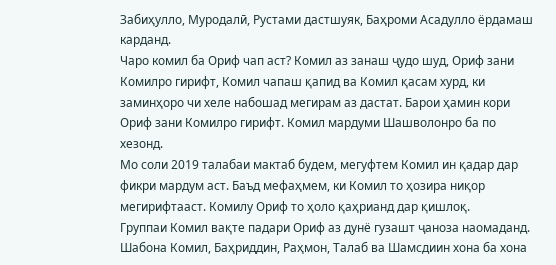Забиҳулло, Муродалӣ, Рустами дастшуяк, Баҳроми Асадулло ёрдамаш карданд.
Чаро комил ба Ориф чап аст? Комил аз занаш ҷудо шуд, Ориф зани Комилро гирифт, Комил чапаш қапид ва Комил қасам хурд, ки заминҳоро чи хеле набошад мегирам аз дастат. Барои ҳамин кори Ориф зани Комилро гирифт. Комил мардуми Шашволонро ба по хезонд.
Мо соли 2019 талабаи мактаб будем, мегуфтем Комил ин қадар дар фикри мардум аст. Баъд мефаҳмем, ки Комил то ҳозира ниқор мегирифтааст. Комилу Ориф то ҳоло қаҳрианд дар қишлоқ.
Группаи Комил вақте падари Ориф аз дунё гузашт ҷаноза наомаданд. Шабона Комил, Баҳриддин, Раҳмон, Талаб ва Шамсдиин хона ба хона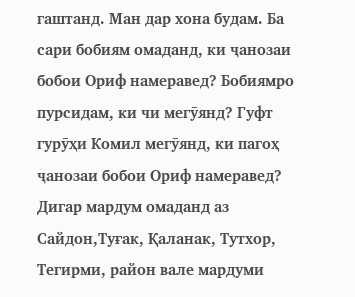гаштанд. Ман дар хона будам. Ба сари бобиям омаданд, ки ҷанозаи бобои Ориф намеравед? Бобиямро пурсидам, ки чи мегӯянд? Гуфт гурӯҳи Комил мегӯянд, ки пагоҳ ҷанозаи бобои Ориф намеравед?
Дигар мардум омаданд аз Сайдон,Туғак, Қаланак, Тутхор, Тегирми, район вале мардуми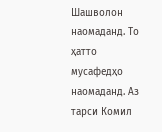Шашволон наомаданд. То ҳатто мусафедҳо наомаданд. Аз тарси Комил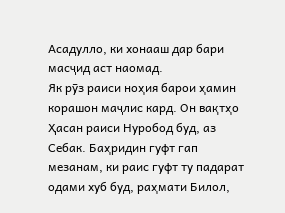Асадулло, ки хонааш дар бари масҷид аст наомад.
Як рӯз раиси ноҳия барои ҳамин корашон маҷлис кард. Он вақтҳо Ҳасан раиси Нуробод буд, аз Себак. Баҳридин гуфт гап мезанам, ки раис гуфт ту падарат одами хуб буд, раҳмати Билол,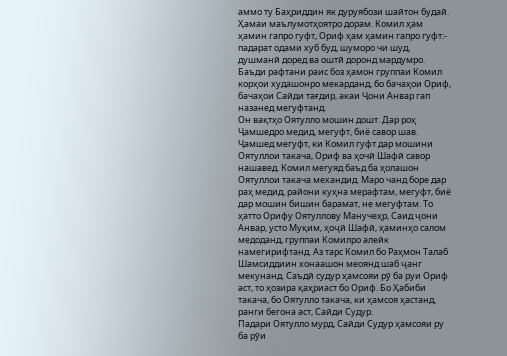аммо ту Баҳриддин як дуруябози шайтон будаӣ. Ҳамаи маълумотҳоятро дорам. Комил ҳам ҳамин гапро гуфт, Ориф ҳам ҳамин гапро гуфт:- падарат одами хуб буд, шуморо чи шуд, душманӣ доред ва оштӣ доронд мардумро. Баъди рафтани раис боз ҳамон группаи Комил корҳои худашонро мекарданд, бо бачаҳои Ориф, бачаҳои Сайди тағдир, акаи Ҷони Анвар гап назанед мегуфтанд.
Он вақтҳо Оятулло мошин дошт. Дар роҳ Ҷамшедро медид, мегуфт, биё савор шав. Ҷамшед мегуфт, ки Комил гуфт дар мошини Оятуллои такача, Ориф ва ҳочӣ Шафӣ савор нашавед. Комил мегуяд баъд ба ҳолашон Оятуллои такача механдид. Маро чанд боре дар раҳ медид, райони куҳна мерафтам, мегуфт, биё дар мошин бишин барамат, не мегуфтам. То ҳатто Орифу Оятуллову Манучеҳр, Саид ҷони Анвар, усто Муқим, ҳоҷӣ Шафӣ, ҳаминҳо салом медоданд, группаи Комилро алейк намегирифтанд. Аз тарс Комил бо Раҳмон Талаб Шамсиддиин хонаашон меоянд шаб ҷанг мекунанд. Саъдӣ судур ҳамсояи рӯ ба руи Ориф аст, то ҳозира қаҳриаст бо Ориф. Бо Ҳабиби такача, бо Оятулло такача, ки ҳамсоя ҳастанд, ранги бегона аст, Сайди Судур.
Падари Оятулло мурд, Сайди Судур ҳамсояи ру ба рӯи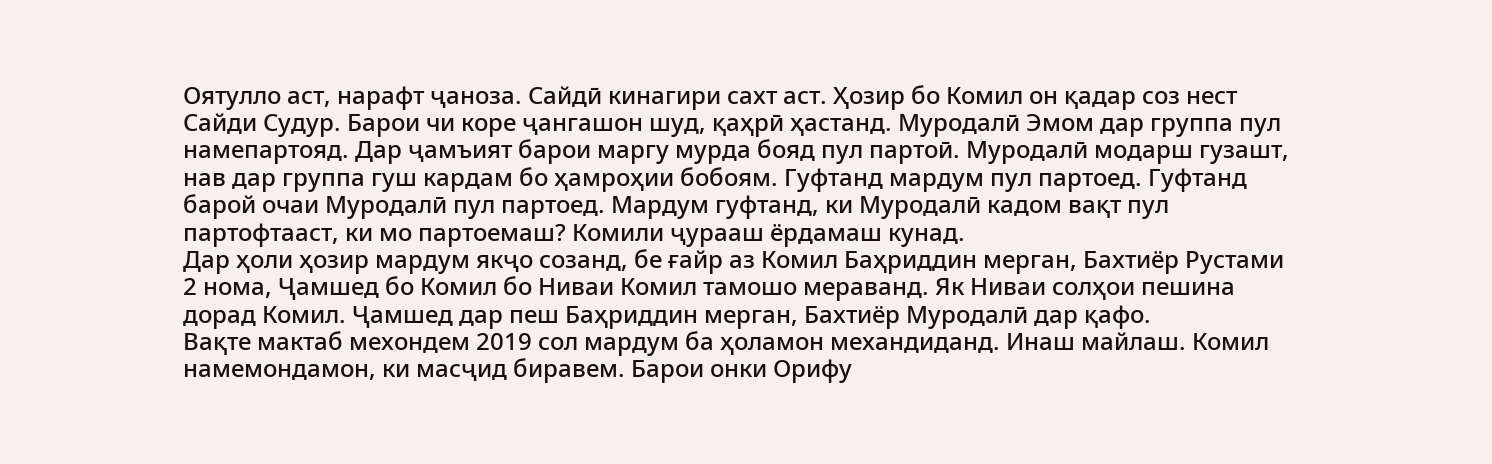Оятулло аст, нарафт ҷаноза. Сайдӣ кинагири сахт аст. Ҳозир бо Комил он қадар соз нест Сайди Судур. Барои чи коре ҷангашон шуд, қаҳрӣ ҳастанд. Муродалӣ Эмом дар группа пул намепартояд. Дар ҷамъият барои маргу мурда бояд пул партоӣ. Муродалӣ модарш гузашт, нав дар группа гуш кардам бо ҳамроҳии бобоям. Гуфтанд мардум пул партоед. Гуфтанд барой очаи Муродалӣ пул партоед. Мардум гуфтанд, ки Муродалӣ кадом вақт пул партофтааст, ки мо партоемаш? Комили ҷурааш ёрдамаш кунад.
Дар ҳоли ҳозир мардум якҷо созанд, бе ғайр аз Комил Баҳриддин мерган, Бахтиёр Рустами 2 нома, Ҷамшед бо Комил бо Ниваи Комил тамошо мераванд. Як Ниваи солҳои пешина дорад Комил. Ҷамшед дар пеш Баҳриддин мерган, Бахтиёр Муродалӣ дар қафо.
Вақте мактаб мехондем 2019 сол мардум ба ҳоламон механдиданд. Инаш майлаш. Комил намемондамон, ки масҷид биравем. Барои онки Орифу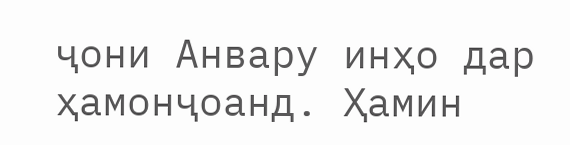ҷони Анвару инҳо дар ҳамонҷоанд. Ҳамин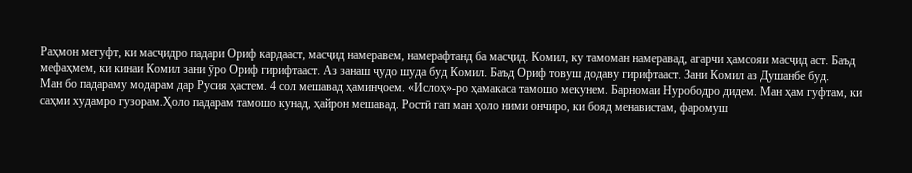Раҳмон мегуфт, ки масҷидро падари Ориф кардааст, масҷид намеравем, намерафтанд ба масҷид. Комил, ку тамоман намеравад, агарчи ҳамсояи масҷид аст. Баъд мефаҳмем, ки кинаи Комил зани ӯро Ориф гирифтааст. Аз занаш ҷудо шуда буд Комил. Баъд Ориф товуш додаву гирифтааст. Зани Комил аз Душанбе буд.
Ман бо падараму модарам дар Русия ҳастем. 4 сол мешавад ҳаминҷоем. «Ислоҳ»-ро ҳамакаса тамошо мекунем. Барномаи Нурободро дидем. Ман ҳам гуфтам, ки саҳми худамро гузорам.Ҳоло падарам тамошо кунад, ҳайрон мешавад. Ростӣ гап ман ҳоло ними ончиро, ки бояд менавистам, фаромуш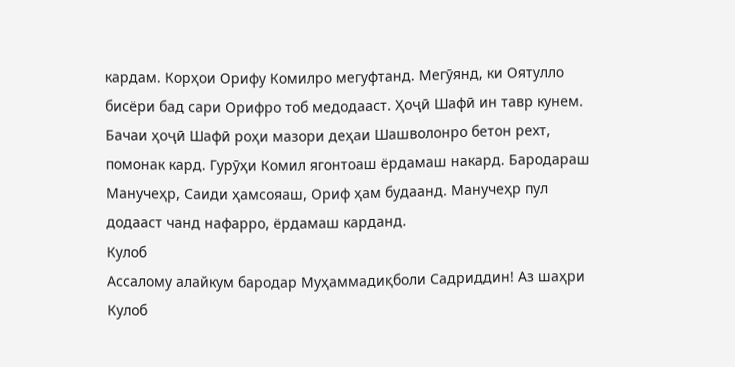кардам. Корҳои Орифу Комилро мегуфтанд. Мегӯянд, ки Оятулло бисёри бад сари Орифро тоб медодааст. Ҳоҷӣ Шафӣ ин тавр кунем. Бачаи ҳоҷӣ Шафӣ роҳи мазори деҳаи Шашволонро бетон рехт, помонак кард. Гурӯҳи Комил ягонтоаш ёрдамаш накард. Бародараш Манучеҳр, Саиди ҳамсояаш, Ориф ҳам будаанд. Манучеҳр пул додааст чанд нафарро, ёрдамаш карданд.
Кулоб
Ассалому алайкум бародар Муҳаммадиқболи Садриддин! Аз шаҳри Кулоб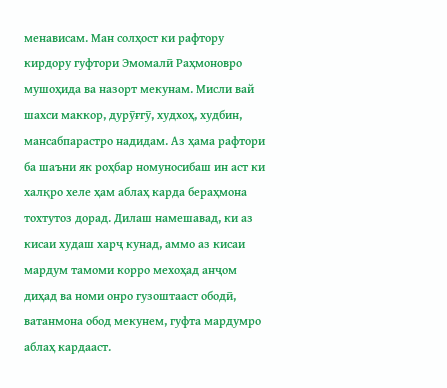менависам. Ман солҳост ки рафтору кирдору гуфтори Эмомалӣ Раҳмоновро мушоҳида ва назорт мекунам. Мисли вай шахси маккор, дурӯғгӯ, худхоҳ, худбин, мансабпарастро надидам. Аз ҳама рафтори ба шаъни як роҳбар номуносибаш ин аст ки халқро хеле ҳам аблаҳ карда бераҳмона тохтутоз дорад. Дилаш намешавад, ки аз кисаи худаш харҷ кунад, аммо аз кисаи мардум тамоми корро мехоҳад анҷом диҳад ва номи онро гузоштааст ободӣ, ватанмона обод мекунем, гуфта мардумро аблаҳ кардааст.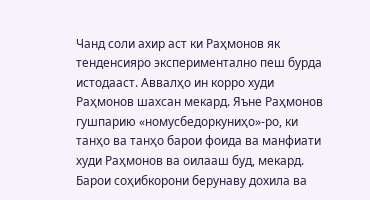Чанд соли ахир аст ки Раҳмонов як тенденсияро экспериментално пеш бурда истодааст. Аввалҳо ин корро худи Раҳмонов шахсан мекард. Яъне Раҳмонов гушпарию «номусбедоркуниҳо»-ро, ки танҳо ва танҳо барои фоида ва манфиати худи Раҳмонов ва оилааш буд, мекард. Барои соҳибкорони берунаву дохила ва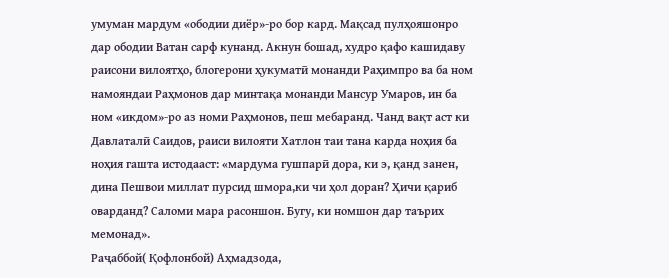умуман мардум «ободии диёр»-ро бор кард. Мақсад пулҳояшонро дар ободии Ватан сарф кунанд. Акнун бошад, худро қафо кашидаву раисони вилоятҳо, блогерони ҳукуматӣ монанди Раҳимпро ва ба ном намояндаи Раҳмонов дар минтақа монанди Мансур Умаров, ин ба ном «икдом»-ро аз номи Раҳмонов, пеш мебаранд. Чанд вақт аст ки Давлаталӣ Саидов, раиси вилояти Хатлон таи тана карда ноҳия ба ноҳия гашта истодааст: «мардума гушпарӣ дора, ки э, қанд занен, дина Пешвои миллат пурсид шмора,ки чи ҳол доран? Ҳичи қариб оварданд? Саломи мара расоншон. Бугу, ки номшон дар таърих мемонад».
Раҷаббой( Қофлонбой) Аҳмадзода,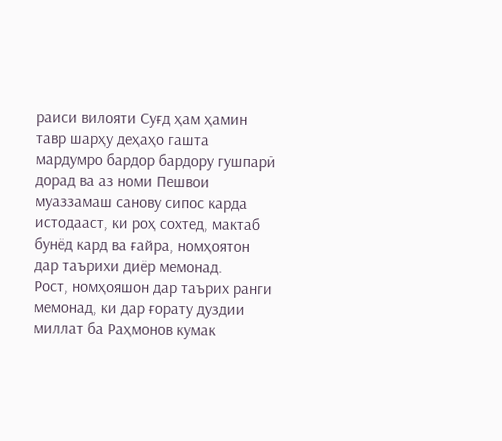раиси вилояти Суғд ҳам ҳамин тавр шарҳу деҳаҳо гашта мардумро бардор бардору гушпарӣ дорад ва аз номи Пешвои муаззамаш санову сипос карда истодааст, ки роҳ сохтед, мактаб бунёд кард ва ғайра, номҳоятон дар таърихи диёр мемонад.
Рост, номҳояшон дар таърих ранги мемонад, ки дар ғорату дуздии миллат ба Раҳмонов кумак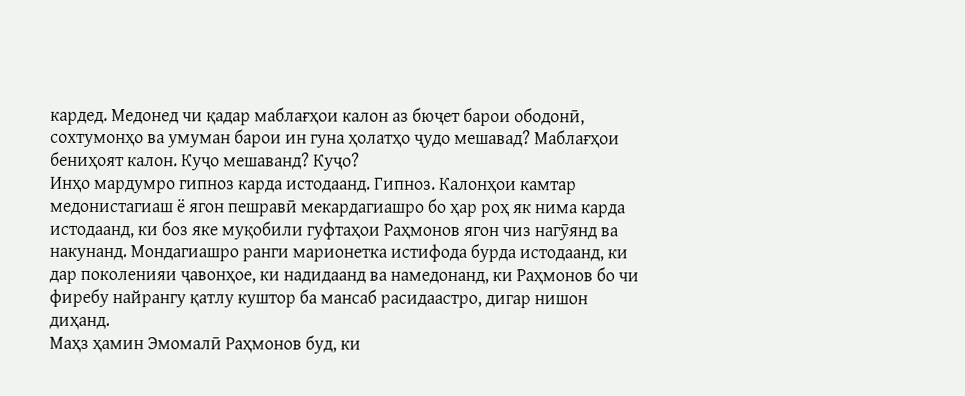кардед. Медонед чи қадар маблағҳои калон аз бюҷет барои ободонӣ, сохтумонҳо ва умуман барои ин гуна ҳолатҳо ҷудо мешавад? Маблағҳои бениҳоят калон. Куҷо мешаванд? Куҷо?
Инҳо мардумро гипноз карда истодаанд. Гипноз. Калонҳои камтар медонистагиаш ё ягон пешравӣ мекардагиашро бо ҳар роҳ як нима карда истодаанд, ки боз яке муқобили гуфтаҳои Раҳмонов ягон чиз нагӯянд ва накунанд. Мондагиашро ранги марионетка истифода бурда истодаанд, ки дар поколенияи ҷавонҳое, ки надидаанд ва намедонанд, ки Раҳмонов бо чи фиребу найрангу қатлу куштор ба мансаб расидаастро, дигар нишон диҳанд.
Маҳз ҳамин Эмомалӣ Раҳмонов буд, ки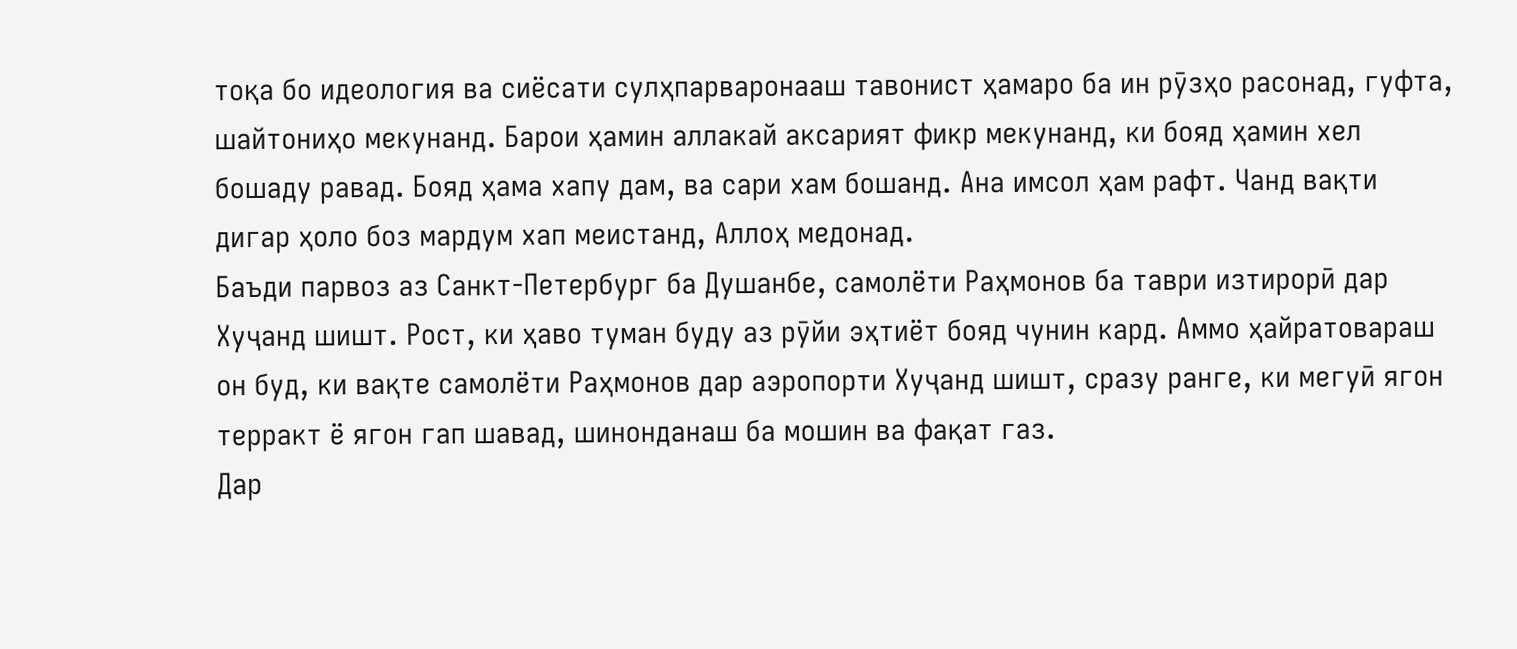тоқа бо идеология ва сиёсати сулҳпарваронааш тавонист ҳамаро ба ин рӯзҳо расонад, гуфта, шайтониҳо мекунанд. Барои ҳамин аллакай аксарият фикр мекунанд, ки бояд ҳамин хел бошаду равад. Бояд ҳама хапу дам, ва сари хам бошанд. Ана имсол ҳам рафт. Чанд вақти дигар ҳоло боз мардум хап меистанд, Аллоҳ медонад.
Баъди парвоз аз Санкт-Петербург ба Душанбе, самолёти Раҳмонов ба таври изтирорӣ дар Хуҷанд шишт. Рост, ки ҳаво туман буду аз рӯйи эҳтиёт бояд чунин кард. Аммо ҳайратовараш он буд, ки вақте самолёти Раҳмонов дар аэропорти Хуҷанд шишт, сразу ранге, ки мегуӣ ягон терракт ё ягон гап шавад, шинонданаш ба мошин ва фақат газ.
Дар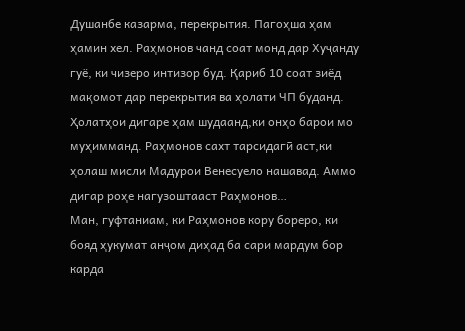Душанбе казарма, перекрытия. Пагоҳша ҳам ҳамин хел. Раҳмонов чанд соат монд дар Хуҷанду гуё, ки чизеро интизор буд. Қариб 10 соат зиёд мақомот дар перекрытия ва ҳолати ЧП буданд. Ҳолатҳои дигаре ҳам шудаанд,ки онҳо барои мо муҳимманд. Раҳмонов сахт тарсидагӣ аст,ки ҳолаш мисли Мадурои Венесуело нашавад. Аммо дигар роҳе нагузоштааст Раҳмонов…
Ман, гуфтаниам, ки Раҳмонов кору бореро, ки бояд ҳукумат анҷом диҳад ба сари мардум бор карда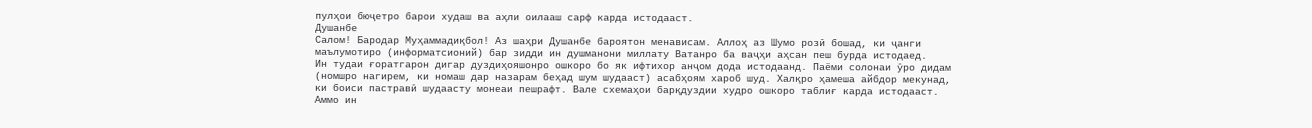пулҳои бюҷетро барои худаш ва аҳли оилааш сарф карда истодааст.
Душанбе
Салом! Бародар Муҳаммадиқбол! Аз шаҳри Душанбе бароятон менависам. Аллоҳ аз Шумо розӣ бошад, ки ҷанги маълумотиро (информатсионий) бар зидди ин душманони миллату Ватанро ба ваҷҳи аҳсан пеш бурда истодаед.
Ин тудаи ғоратгарон дигар дуздиҳояшонро ошкоро бо як ифтихор анҷом дода истодаанд. Паёми солонаи ӯро дидам (номшро нагирем, ки номаш дар назарам беҳад шум шудааст) асабҳоям хароб шуд. Халқро ҳамеша айбдор мекунад, ки боиси пастравӣ шудаасту монеаи пешрафт. Вале схемаҳои барқдуздии худро ошкоро таблиғ карда истодааст. Аммо ин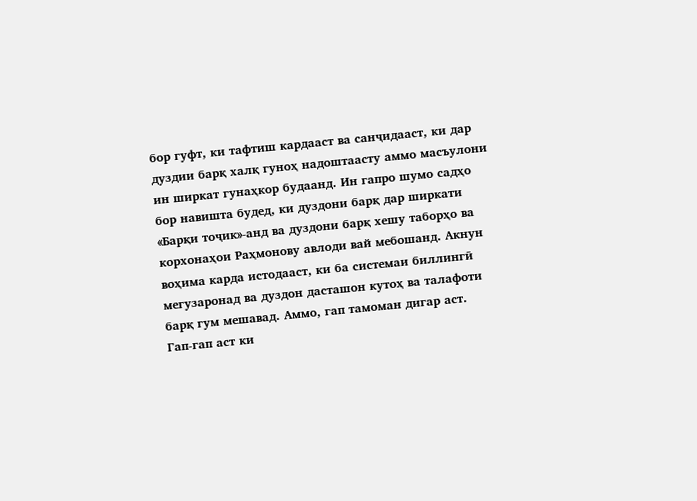бор гуфт, ки тафтиш кардааст ва санҷидааст, ки дар дуздии барқ халқ гуноҳ надоштаасту аммо масъулони ин ширкат гунаҳкор будаанд. Ин гапро шумо садҳо бор навишта будед, ки дуздони барқ дар ширкати «Барқи тоҷик»-анд ва дуздони барқ хешу таборҳо ва корхонаҳои Раҳмонову авлоди вай мебошанд. Акнун воҳима карда истодааст, ки ба системаи биллингӣ мегузаронад ва дуздон дасташон кутоҳ ва талафоти барқ гум мешавад. Аммо, гап тамоман дигар аст.
Гап-гап аст ки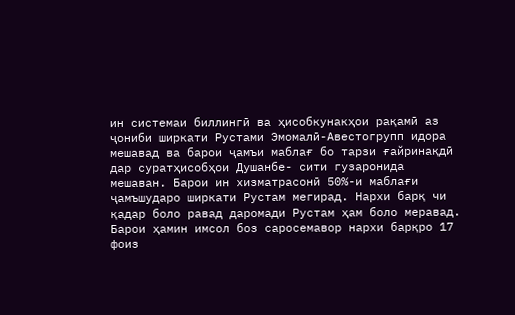ин системаи биллингӣ ва ҳисобкунакҳои рақамӣ аз ҷониби ширкати Рустами Эмомалӣ-Авестогрупп идора мешавад ва барои ҷамъи маблағ бо тарзи ғайринақдӣ дар суратҳисобҳои Душанбе- сити гузаронида мешаван. Барои ин хизматрасонӣ 50%-и маблағи ҷамъшударо ширкати Рустам мегирад. Нархи барқ чи қадар боло равад даромади Рустам ҳам боло меравад. Барои ҳамин имсол боз саросемавор нархи барқро 17 фоиз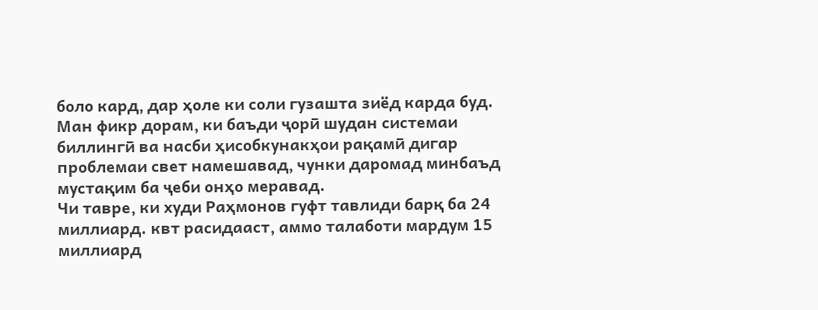боло кард, дар ҳоле ки соли гузашта зиёд карда буд.
Ман фикр дорам, ки баъди ҷорӣ шудан системаи биллингӣ ва насби ҳисобкунакҳои рақамӣ дигар проблемаи свет намешавад, чунки даромад минбаъд мустақим ба ҷеби онҳо меравад.
Чи тавре, ки худи Раҳмонов гуфт тавлиди барқ ба 24 миллиард. квт расидааст, аммо талаботи мардум 15 миллиард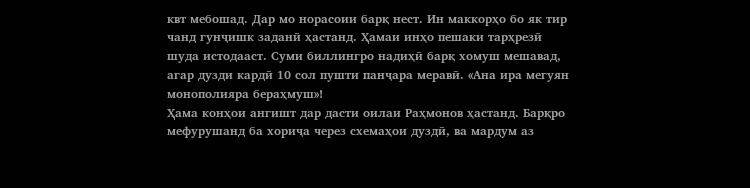квт мебошад. Дар мо норасоии барқ нест. Ин маккорҳо бо як тир чанд гунҷишк заданӣ ҳастанд. Ҳамаи инҳо пешаки тарҳрезӣ шуда истодааст. Суми биллингро надиҳӣ барқ хомуш мешавад, агар дузди кардӣ 10 сол пушти панҷара меравӣ. «Ана ира мегуян монополияра бераҳмуш»!
Ҳама конҳои ангишт дар дасти оилаи Раҳмонов ҳастанд. Барқро мефурушанд ба хориҷа через схемаҳои дуздӣ, ва мардум аз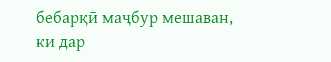бебарқӣ маҷбур мешаван, ки дар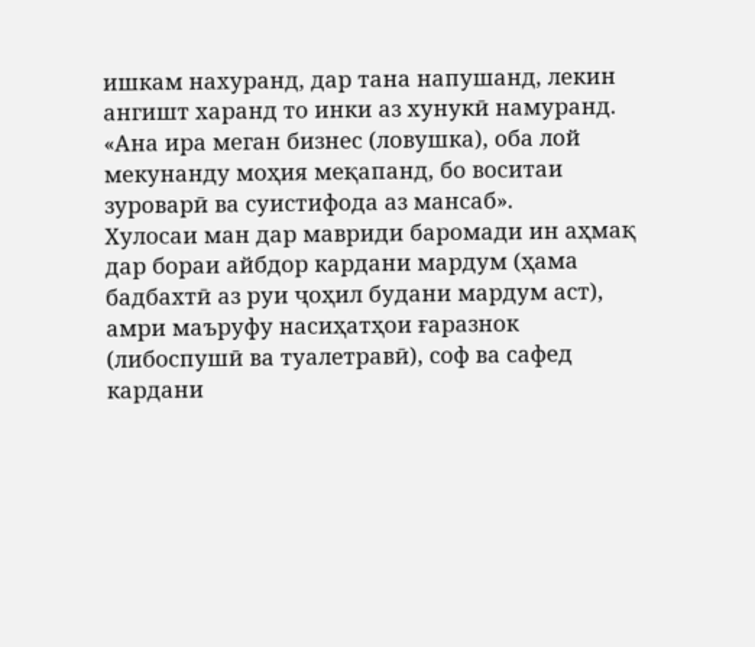ишкам нахуранд, дар тана напушанд, лекин ангишт харанд то инки аз хунукӣ намуранд. «Ана ира меган бизнес (ловушка), оба лой мекунанду моҳия меқапанд, бо воситаи зуроварӣ ва суистифода аз мансаб».
Хулосаи ман дар мавриди баромади ин аҳмақ дар бораи айбдор кардани мардум (ҳама бадбахтӣ аз руи ҷоҳил будани мардум аст), амри маъруфу насиҳатҳои ғаразнок (либоспушӣ ва туалетравӣ), соф ва сафед кардани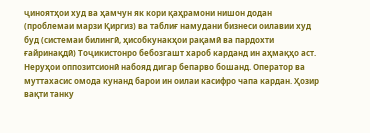ҷиноятҳои худ ва ҳамчун як кори қаҳрамони нишон додан (проблемаи марзи Қиргиз) ва таблиғ намудани бизнеси оилавии худ буд (системаи билингӣ, ҳисобкунакҳои рақамӣ ва пардохти ғайринақдӣ) Тоҷикистонро бебозгашт хароб карданд ин аҳмақҳо аст.
Неруҳои оппозитсионӣ набояд дигар бепарво бошанд. Оператор ва муттахасис омода кунанд барои ин оилаи касифро чапа кардан. Ҳозир вақти танку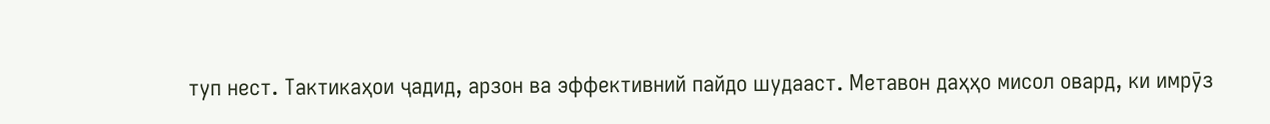туп нест. Тактикаҳои ҷадид, арзон ва эффективний пайдо шудааст. Метавон даҳҳо мисол овард, ки имрӯз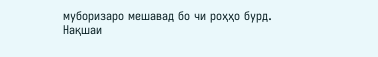муборизаро мешавад бо чи роҳҳо бурд.
Нақшаи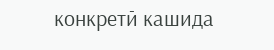конкретӣ кашида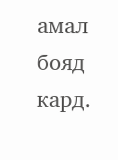амал бояд кард.